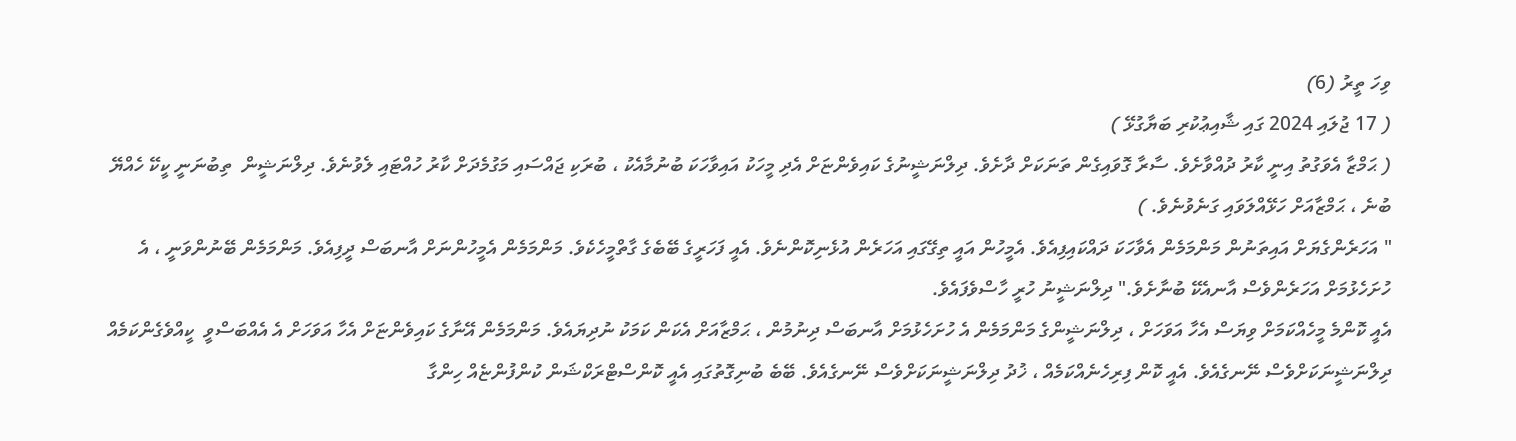ވިހަ ތީރު (6)
( 17 ޖުލައި 2024 ގައި ޝާއިޢުކުރި ބަޔާގުޅޭ )
( ޙަމްޒާ އެވަގުތު އިނީ ކާރު ދުއްވާށެވެ. ސާރާ ގޮވައިގެން ތަނަކަށް ދާށެވެ. ދިލްނަޝީނުގެ ކައިވެންޏަށް އެދި މީހަކު އައިވާހަކަ ބުނުމާއެކު ، ބުރަކި ޖައްސައި މަގުމެދަށް ކާރު ހުއްޓައި ލެވުނެވެ. ދިލްނަޝީން  ތިބުނަނީ ކީކޭ ހެއްޔޭ ބުނެ ، ޙަމްޒާއަށް ހަޅޭއްލަވައި ގަނެވުނެވެ. )
" އަހަރެންގެޔަށް އައިތަނުން މަންމަމެން އެވާހަކަ ދައްކައިފިއެވެ. އެމީހުން އައީ ތިގޭގައި އަހަރެން އުޅެނިކޮންނެވެ. އެއީ ފަހަރީގެ ބޭބެގެ ގާތްމީހެކެވެ. މަންމަމެން އެމީހުންނަށް އާނބަސް ދީފިއެވެ. މަންމަމެން ބޭނުންވަނީ ، އެ ހުށަހެޅުމަށް އަހަރެންވެސް އާނއެކޭ ބުނާށެވެ." ދިލްނަޝީނު ހުރީ ހާސްވެފައެވެ.
އެއީ ކޮންމެ މީހެއްކަމަށް ވިޔަސް އެހާ އަވަހަށް ، ދިލްނަޝީންގެ މަންމަމެން އެ ހުށަހެޅުމަށް އާނބަސް ދިނުމުން ، ޙަމްޒާއަށް އެކަން ކަމަކު ނުދިޔައެވެ. މަންމަމެން އޭނާގެ ކައިވެންޏަށް އެހާ އަވަހަށް އެ އެއްބަސްވީ  ކީއްވެގެންކަމެއް ދިލްނަޝީނަކަށްވެސް ނޭނގެއެވެ. އެއީ ކޮން ފިރިހެނެއްކަމެއް ، ޚުދު ދިލްނަޝީނަކަށްވެސް ނޭނގެއެވެ. ބޭބެ ބުނިގޮތުގައި އެއީ ކޮންސްޓްރަކްޝަން ކުންފުންޏެއް ހިންގާ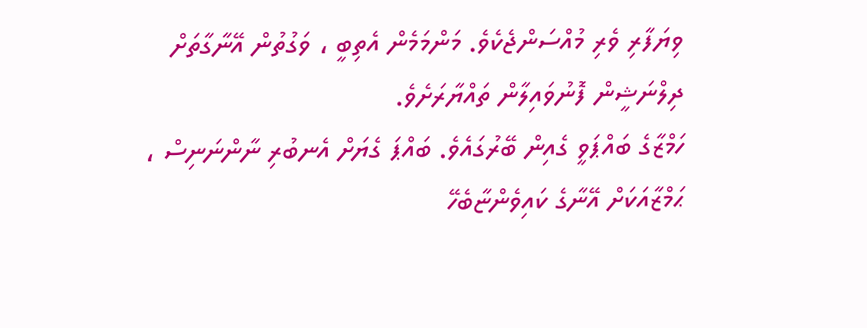ވިޔަފާރި ވެރި މުއްސަންޖެކެވެ. މަންމަމެން އެތިބީ ، ވަގުތުން އޭނާގާތަށް ދިލްނަޝީން ފޮނުވައިލާން ތައްޔާރަށެވެ.
ހަމްޒާގެ ބައްޕަވީ ގެއިން ބޭރުގައެވެ. ބައްޕަ ގެޔަށް އެނބުރި ނާންނަނިސް ، ޙަމްޒާއަކަށް އޭނާގެ ކައިވެންޏާބެހޭ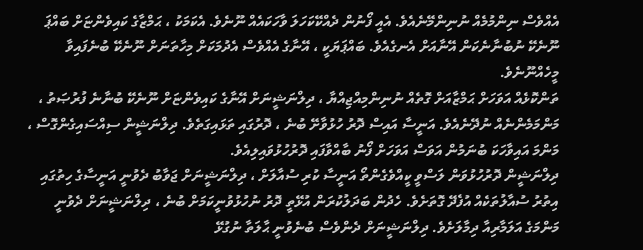އެއްވެސް ނިންމުމެއް ނުނިންމޭނެއެވެ. އެއީ ފޯނުން ދެއްކޭކަހަލަ ވާހަކައެއް ނޫނެވެ. އެކަމަކު ، ޙަމްޒާގެ ކައިވެންޏަށް ބައްޕަ ނޫނެކޭ ނުބުނާނެކަން އޭނާއަށް އެނގެއެވެ. ބައްޕަޔަކީ ، އޭނާގެ އެއްވެސް އެދުމަކަށް މިހާތަނަށް ނޫނެކޭ ބުނެފައިވާ މީހެއްނޫނެވެ.
ތަންކޮޅެއް އަވަހަށް ޙަމްޒާއަށް ގޮތެއް ނުނިންމިއްޖިއްޔާ ، ދިލްނަޝީނަށް އޭނާގެ ކައިވެންޏަށް ނޫނެކޭ ބުނާނެ ފުރުޞަތު ، މަންމަމެންނެއް ނުދޭނެއެވެ. އަނީސާ އައިސް ދޮރު ހުޅުވާށޭ ބުނެ ، ދޮރުގައި ތަޅައިގަތެވެ. ދިލްނަޝީން ސިއްސައިގެންގޮސް ، މަންމަ އައިވާހަކަ ބުނަމުން އަވަސް އަވަހަށް ފޯނު ބާއްވާފައި ދޮރުހުޅުވައިލިއެވެ.
ދިލްނަޝީން ދޮރުހުޅުވަން ލަސްވީ ކީއްވެގެންތޯ އަނީސާ ކުރި ސުއާލަށް ، ދިލްނަޝީނަށް ޖަވާބު ދެވުނީ އަނީސާގެ ހިތުގައި އިތުރު ސުއާލުތަކެއް އުފެދޭ ގޮތަށެވެ. ހެދުން ބަދަލުކުރަން އުޅޭތީ ދޮރު ނުހުޅުވުނީކަމަށް ބުނެ ، ދިލްނަޝީނަށް ދެވުނީ މަންމަގެ އަލަމާރިއާ ދިމާލަށެވެ. ދިލްނަޝީނަށް ދެންވެސް ބުނެވުނީ ޙާލަތާ ނުގުޅޭ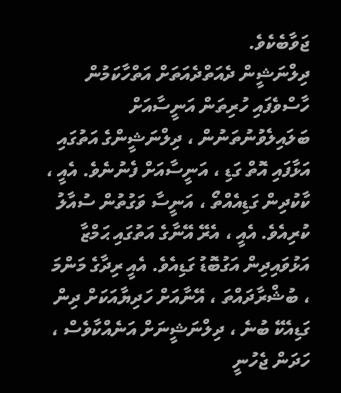ޖަވާބެކެވެ.
ދިލްނަޝީން ދެއަތްދެއަތަށް އަތްހާކަމުން ހާސްވެފައި ހުރިތަން އަނީސާއަށް ބަލައިލެވުނުތަނުން ، ދިލްނަޝީންގެ އަތުގައި އަޅާފައި އޮތް ގަޑި ، އަނީސާއަށް ފެނުނެވެ. އެއީ ، ކާކުދިން ގަޑިއެއްތޯ ، އަނީސާ ވަގުތުން ސުއާލު ކުރިއެވެ. އެއީ ، އެރޭ އޭނާގެ އަތުގައި ޙަމްޒާ އަޅުވައިދިން އަގުބޮޑު ގަޑިއެވެ. އެއީ ރިދާގެ މަންމަ ، ބުޝްރާދައްތަ ، އޭނާއަށް ހަދިޔާއަކަށް ދިން ގަޑިއެކޭ ބުނެ ، ދިލްނަޝީނަށް އަނެއްކާވެސް ، ހަދަން ޖެހުނީ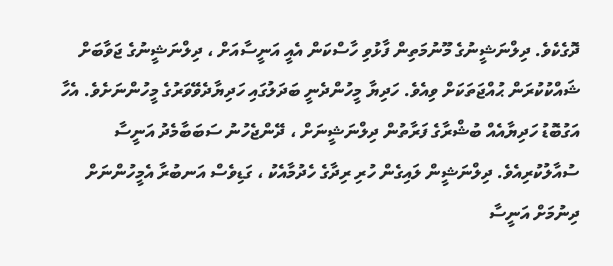ދޮގެކެވެ. ދިލްނަޝީނުގެ މޫނުމަތިން ފާޅުވި ހާސްކަން އެއީ އަނީސާއަށް ، ދިލްނަޝީނުގެ ޖަވާބަށް ޝައްކުކުރަން ޙުއްޖަތަކަށް ވިއެވެ. ހަދިޔާ މީހުންދެނީ ބަދަލުގައި ހަދިޔާދެވޭވަރުގެ މީހުންނަށެވެ. އެހާ އަގުބޮޑު ހަދިޔާއެއް ބުޝްރާގެ ފަރާތުން ދިލްނަޝީނަށް ، ދޭންޖެހުނު ސަބަބާމެދު އަނީސާ ސުއާލުކުރިއެވެ. ދިލްނަޝީން ލައިގެން ހުރި ރިދާގެ ހެދުމާއެކު ، ގަޑިވެސް އަނބުރާ އެމީހުންނަށް ދިނުމަށް އަނީސާ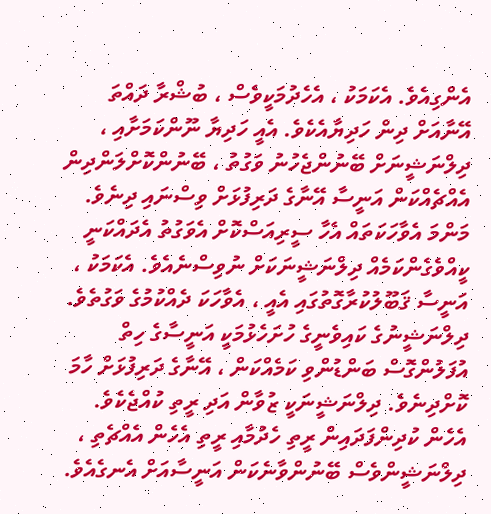އެންގިއެވެ. އެކަމަކު ، އެހެދުމަކީވެސް ، ބުޝްރާ ދައްތަ އޭނާއަށް ދިން ހަދިޔާއެކެވެ. އެއީ ހަދިޔާ ނޫންކަމަށާއި ، ދިލްނަޝީނަށް ބޭނުންޖެހުނު ވަގުތު ، ބޭނުންކޮށްލަންދިން އެއްޗެއްކަން އަނީސާ އޭނާގެ ދަރިފުޅަށް ވިސްނައި ދިނެވެ.
މަންމަ އެވާހަކަތައް އެހާ ސީރިއަސްކޮށް އެވަގުތު އެދައްކަނީ ކީއްވެގެންކަމެއް ދިލްނަޝީނަކަށް ނުވިސްނެއެވެ. އެކަމަކު ، އަނީސާ ޤަބޫލުކުރާގޮތުގައި އެއީ ، އެވާހަކަ ދެއްކުމުގެ ވަގުތެވެ. ދިލްނަޝީނުގެ ކައިވެނީގެ ހުށަހެޅުމަކީ އަނީސާގެ ހިތް އުފަލުންގޮސް ބަންޑުންވި ކަމެއްކަން ، އޭނާގެ ދަރިފުޅަށް ހާމަ ކޮށްދިނެވެ. ދިލްނަޝީނަކީ ޒުވާން އަދި ރީތި ކުއްޖެކެވެ. އެހެން ކުދިންފަދައިން ރީތި ހެދުމާއި ރީތި އެހެން އެއްޗެތި ، ދިލްނަޝީންވެސް ބޭނުންވާނެކަން އަނީސާއަށް އެނގެއެވެ.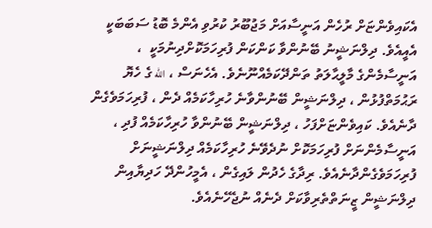އެކައިވެންޏަށް ރުހެން އަނީސާއަށް މަޖުބޫރު ކުރުވި އެންމެ ބޮޑު ސަބަބަކީ އެއީއެވެ. ދިލްނަޝީނު ބޭނުންވާ ކަންކަން ފުރިހަމަކޮށްދިނުމަކީ  ، އަނީސާމެންގެ މާލީޙާލަތު ތަންދޭކަމެއްނޫނެވެ. އެހެނަސް ، الله ގެ ހެޔޮ ރަޙުމަތްފުޅުން ، ދިލްނަޝީން ބޭނުންވާނެ ހުރިހާކަމެއް ދެން ، ފުރިހަމަވެގެން ދާނެއެވެ. ކައިވެންޏަށްފަހު ، ދިލްނަޝީން ބޭނުންވާ ހުރިހާކަމެއް ފުދި ، އަނީސާމެންނަށް ފުރިހަމަކޮށް ނުދެވޭނެ ހުރިހާކަމެއް ދިލްނަޝީނަށް ފުރިހަމަވެގެންދާނެއެވެ. ރިދާގެ ހެދުން ލައިގެން ، އެމީހުންދޭ ހަދިޔާއިން ދިލްނަޝީން ޒީނަތްތެރިވާކަށް ދެނެއް ނުޖެހޭނެއެވެ.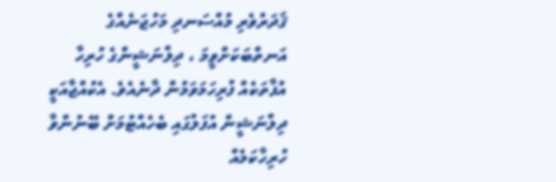ޤަދަރުވެރި މުއްސަނދި މަހުޖަނެއްގެ އަނތްބަކަށްވީމަ ، ދިލްނަޝީންގެ ހުރިހާ އުފާތަކެއް ފުރިހަމަވަމުން ދާނެއެވެ. އެކުއްޖާއަކީ ދިލްނަޝީން އުފަލުގައި ބެހެއްޓުމަށް ބޭނުންވާ ހުރިހާކަމެއް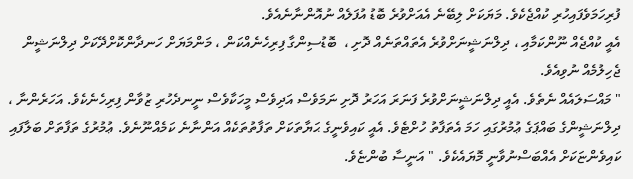ފުރިހަމަވެފައިހުރި ކުއްޖެކެވެ. މަޔަކަށް ލިބޭނެ އެއަށްވުރެ ބޮޑު އުފަލެއް ނުއޮންނާނެއެވެ.
އެއީ ކުއްޖެއް ނޫންކަމާއި ، ދިލްނަޝީނަށްވުރެ އެތައްތަނެއް ދޮށި ،  ބޮޑުސިންގާ ފިރިހެނެއްކަން ، މަންމަޔަށް ހަނދާންކޮށްދޭކަށް ދިލްނަޝީން ޖެހިލުމެއް ނުވިއެވެ.
" މައްސަލައެއް ނެތެވެ. އެއީ ދިލްނަޝީނަށްވުރެ ފަނަރަ އަހަރު ދޮށި ނަމަވެސް އަދިވެސް މީހަކާވެސް ނީނދެހުރި ޒުވާން ފިރިހެނެކެވެ. އަހަރެންނާ ، ދިލްނަޝީންގެ ބައްޕަގެ ޢުމުރުގައި ހަމަ އެތަފާތު ހުށްޓެވެ. އެއީ ކައިވެނީގެ ޙަޔާތަކަށް ތަފާތުތަކެއް އަންނާނެ ކަމެއްނޫނެވެ. ޢުމުރުގެ ތަފާތަށް ބަލާފައި ކައިވެންޏަކަށް އެއްބަސްނުވާނީ މޮޔައެކެވެ. " އަނީސާ ބުންޏެވެ.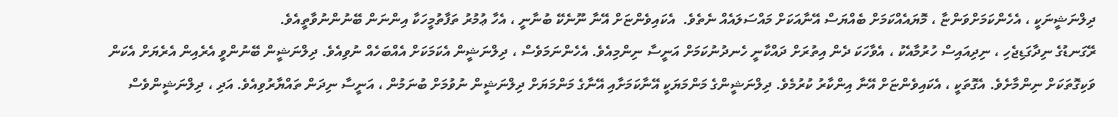ދިލްނަޝީނަކީ ، އެހެންކަމަށްވަންޏާ ، މޮޔައެއްކަމަށް ބެއްޔަސް އޭނާއަކަށް މައްސަލައެއް ނެތެވެ.  އެކައިވެންޏަށް އޭނާ ނޫނެކޭ ބުނާނީ ، އެހާ ޢުމުރު ތަފާތުމީހަކާ އިންނަން ބޭނުންނުވާތީއެވެ.
ރޭގަނޑުގެ ނިދާގަޑިޖެހި ، ނިދިއައިސް ހުރުމާއެކު ، އެވާހަކަ ދެން އިތުރަށް ދައްކާނީ ހެނދުނުކަމަށް އަނީސާ ނިންމިއެވެ. އެހެންނަމަވެސް ، ދިލްނަޝީން އެކަމަކަށް އެއްބަހެއް ނުވިއެވެ. ދިލްނަޝީން ބޭނުންވީ އެރެއިން އެރެޔަށް އެކަން ވަކިގޮތަކަށް ނިންމާށެވެ. އެގޮތަކީ ، އެކައިވެންޏަށް އޭނާ އިންކާރު ކުރުމެވެ. ދިލްނަޝީންގެ މަންމަޔަކީ އޭނާކަމަށާއި އޭނާގެ މަންމަޔަށް ދިލްނަޝީން ނުވުމަށް ބުނަމުން ، އަނީސާ ނިދަން ތައްޔާރުވިއެވެ. އަދި ، ދިލްނަޝީންވެސް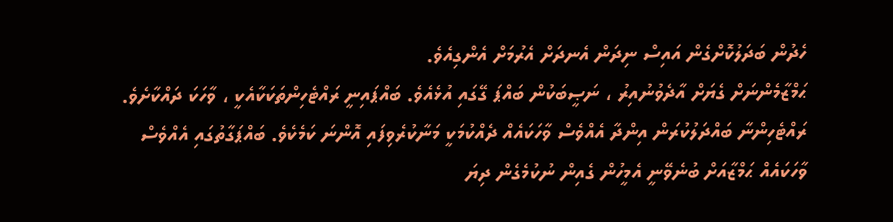ހެދުން ބަދަލުކޮށްގެން އައިސް ނިދަން އެނދަށް އެރުމަށް އެންގިއެވެ.
ޙަމްޒާމެންނަށް ގެޔަށް އާދެވުނުއިރު ، ނަޞީބަކުން ބައްޕަ ގޭގައި އުޅެއެވެ. ބައްޕައިނީ ރައްޓެހިންތަކަކާއެކީ ، ވާހަކަ ދައްކާށެވެ. ރައްޓެހިންނާ ބައްދަލުކުރަން އިންދާ އެއްވެސް ވާހަކައެއް ދެއްކުމަކީ މަނާކުރެވިފައި އޮންނަ ކަމެކެވެ. ބައްޕަގާތުގައި އެއްވެސް ވާހަކައެއް ޙަމްޒާއަށް ބުނެވޭނީ އެމީހުން ގެއިން ނުކުމެގެން ދިޔަ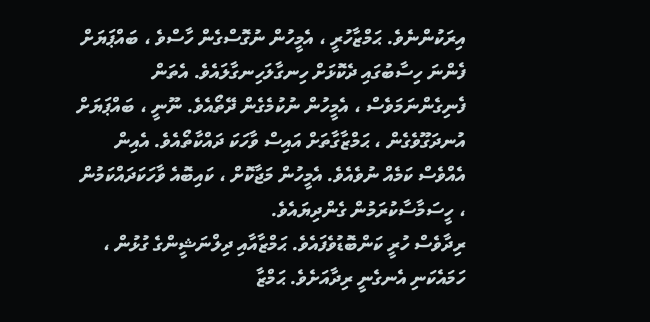އިރަކުންނެވެ. ޙަމްޒާހުރީ ، އެމީހުން ނުގޮސްގެން ހާސްވެ ، ބައްޕަޔަށް ފެންނަ ހިސާބުގައި ދެކޮޅަށް ހިނގާލަހިނގާލައެވެ. އެތަން ފެނިގެންނަމަވެސް ، އެމީހުން ނުކުމެގެން ދޭތޯއެވެ. ނޫނީ ، ބައްޕަޔަށް އުނދަގޫވެގެން ، ޙަމްޒާގާތަށް އައިސް ވާހަކަ ދައްކާތޯއެވެ. އެއިން އެއްވެސް ކަމެއް ނުވެއެވެ. އެމީހުން މަޖާކޮށް ، ކައިބޮއެ ވާހަކަދައްކަމުން ، ހީސަމާސާކުރަމުން ގެންދިޔައެވެ.
ރިދާވެސް ހުރީ ކަންބޮޑުވެފައެވެ. ޙަމްޒާއާއި ދިލްނަޝީންގެ ގުޅުން ، ހަމައެކަނި އެނގެނީ ރިދާއަށެވެ. ޙަމްޒާ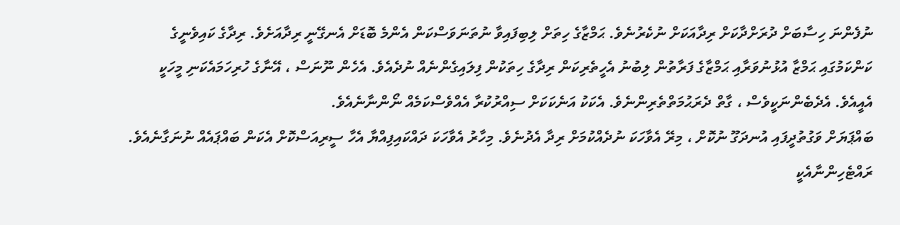ނުފެންނަ ހިސާބަށް ދުރަށްދާކަށް ރިދާއަކަށް ނުކެރުނެވެ. ޙަމްޒާގެ ހިތަށް ލިބިފައިވާ ނުތަނަވަސްކަން އެންމެ ބޮޑަށް އެނގޭނީ ރިދާއަށެވެ. ރިދާގެ ކައިވެނީގެ ކަންކަމުގައި ޙަމްޒާ އުޅުނުވަރާއި ޙަމްޒާގެ ފަރާތުން ލިބުނު އެހީތެރިކަން ރިދާގެ ހިތަކުން ފިލައިގެންނެއް ނުދެއެވެ. އެހެން ނޫނަސް ، އޭނާގެ ހުރިހަމައެކަނި މީހަކީ އެއީއެވެ. އެދެބެންނަކީވެސް ، ގާތް ދެރަޙުމަތްތެރިންނެވެ. އެކަކު އަނެކަކަށް ސިއްރުކުރާ އެއްވެސްކަމެއް ނޯންނާނެއެވެ.
ބައްޕަޔަށް ވަގުތުދީފައި އުނދަގޫ ނުކޮށް ، މިރޭ އެވާހަކަ ނުދެއްކުމަށް ރިދާ އެދުނެވެ. މިހާރު އެވާހަކަ ދައްކައިފިއްޔާ އެހާ ސީރިއަސްކޮށް އެކަން ބައްޕައެއް ނުނަގާނެއެވެ. ރައްޓެހިންނާއެކީ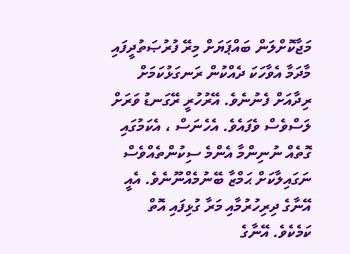މަޖާކޮށްލަން ބައްޕަޔަށް މިރޭ ފުރުޞަތުދީފައި މާދަމާ އެވާހަކަ ދެއްކުން ރަނގަޅުކަމަށް ރިދާއަށް ފެނުނެވެ. އޭރުހުރީ ރޭގަނޑު ވަރަށް ލަސްވެސް ވެފައެވެ. އެހެނަސް ، އެކަމުގައި ގޮތެއް ނުނިންމާ އެންމެ ސިކުންތެއްވެސް ނަގައިލާކަށް ޙަމްޒާ ބޭނުމެއްނޫނެވެ. އެއީ އޭނާގެ ދިރިހުރުމާއި މަރާ ގުޅިފައި އޮތް ކަމެކެވެ. އޭނާގެ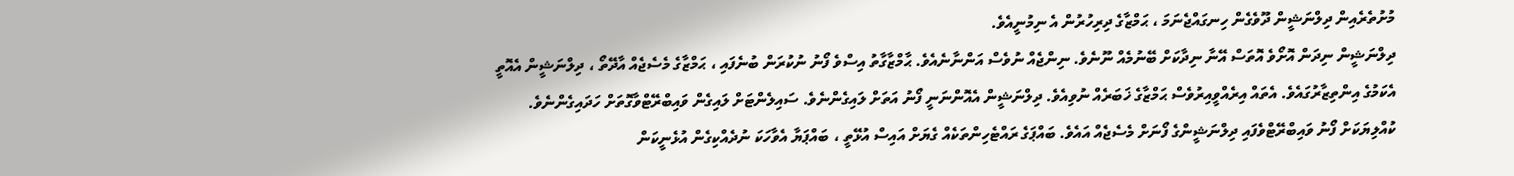މުށުތެރެއިން ދިލްނަޝީން ދޫވެގެން ހިނގައްޖެނަމަ ، ޙަމްޒާގެ ދިރިހުރުން އެ ނިމުނީއެވެ.
ދިލްނަޝީން ނިދަން އޮށޯވެ އޮތަސް އޭނާ ނިދާކަށް ބޭނުމެއް ނޫނެވެ. ނިންޖެއް ނުވެސް އަންނާނެއެވެ. ޙާމްޒާގާތު އިސްވެ ފޯނު ނުކުރަން ބުނެފައި ، ޙަމްޒާގެ މެސެޖެއް އާދޭތޯ ، ދިލްނަޝީން އެއޮތީ އެކަމުގެ އިންތިޒާރުގައެވެ. އެތައް އިރެއްވީއިރުވެސް ޙަމްޒާގެ ޚަބަރެއް ނުވިއެވެ. ދިލްނަޝީން އެއޮންނަނީ ފޯނު އަތަށް ލައިގެންނެވެ. ސައިލެންޓަށް ލައިގެން ވައިބްރޭޓްވާގޮތަށް ހަދައިގެންނެވެ.
ކުއްލިޔަކަށް ފޯނު ވައިބްރޭޓްވެފައި ދިލްނަޝީންގެ ފޯނަށް މެސެޖެއް އައެވެ. ބައްޕަގެ ރައްޓެހިންތަކެއް ގެޔަށް އައިސް އުޅޭތީ ، ބައްޕަޔާ އެވާހަކަ ނުދެއްކިގެން އުޅެނީކަން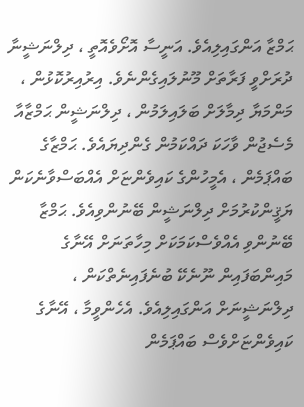ޙަމްޒާ އަންގައިލިއެވެ. އަނީސާ އޮށޯވެއޮތީ ، ދިލްނަޝީނާ ދުރަށްވީ ފަރާތަށް މޫނުލައިގެންނެވެ. އިރުއިރުކޮޅުން ، މަންމަޔާ ދިމާލަށް ބަލައިލަމުން ، ދިލްނަޝީން ޙަމްޒާއާ މެސެޖުން ވާހަކަ ދައްކަމުން ގެންދިޔައެވެ. ޙަމްޒާގެ ބައްޕަމެން ، އެމީހުންގެ ކައިވެންޏަށް އެއްބަސްވާނެކަން ޔަޤީންކުރުމަށް ދިލްނަޝީން ބޭނުންވިއެވެ. ޙަމްޒާ ބޭނުންވި އެއްވެސްކަމަކަށް މިހާތަނަށް އޭނާގެ މައިންބަފައިން ނޫނެކޭ ބުނެފައިނެތްކަން ، ދިލްނަޝީނަށް އަންގައިލިއެވެ. އެހެންވީމާ ، އޭނާގެ ކައިވެންޏަށްވެސް ބައްޕަމެން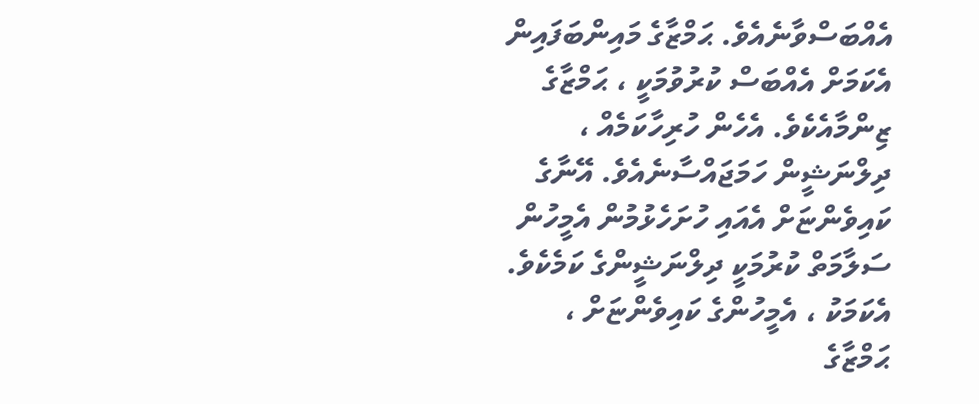އެއްބަސްވާނެއެވެ. ޙަމްޒާގެ މައިންބަފައިން އެކަމަށް އެއްބަސް ކުރުވުމަކީ ، ޙަމްޒާގެ ޒިންމާއެކެވެ. އެހެން ހުރިހާކަމެއް ، ދިލްނަޝީން ހަމަޖައްސާނެއެވެ. އޭނާގެ ކައިވެންޏަށް އެއައި ހުށަހެޅުމުން އެމީހުން ސަލާމަތް ކުރުމަކީ ދިލްނަޝީންގެ ކަމެކެވެ. އެކަމަކު ، އެމީހުންގެ ކައިވެންޏަށް ، ޙަމްޒާގެ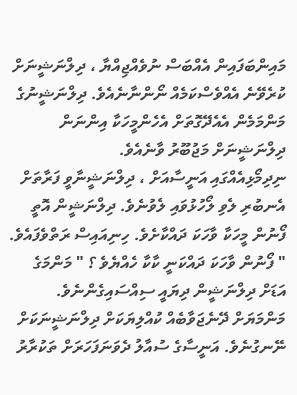މައިންބަފައިން އެއްބަސް ނުވެއްޖިއްޔާ ، ދިލްނަޝީނަށް ކުރެވޭނެ އެއްވެސްކަމެއް ނޯންނާނެއެވެ. ދިލްނަޝީނުގެ މަންމަމެން އެއެދޭގޮތަށް އެހެންމީހަކާ އިންނަން ދިލްނަޝީނަށް މަޖުބޫރު ވާނެއެވެ.
ނިދިމޯޅިއެއްގައި އަނީސާއަށް ، ދިލްނަޝީނާވީ ފަރާތަށް އެނބުރި ލެވި ލޯހުޅުވައި ލެވުނެވެ. ދިލްނަޝީން އޮތީ ފޯނުން މީހަކާ ވާހަކަ ދައްކާށެވެ. ހިނިއައިސް ރަތްވެފައެވެ.
" ފޯނުން ވާހަކަ ދައްކަނީ ކާކާ ހެއްޔެވެ ؟ " މަންމަގެ އަޑަށް ދިލްނަޝީން ދިޔައީ ސިއްސައިގެންނެވެ.
މަންމަޔަށް ދޭނެޖަވާބެއް ކުއްލިޔަކަށް ދިލްނަޝީނަކަށް ނޭނގުނެވެ. އަނީސާގެ ސުއާލު ދެވަނަފަހަރަށް ތަކުރާރު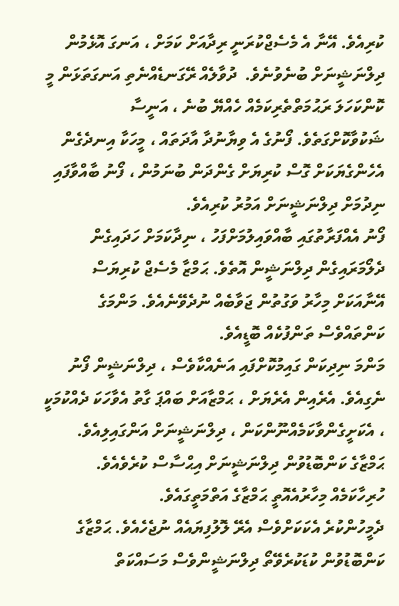ކުރިއެވެ. އޭނާ އެ މެސެޖްކުރަނީ ރިދާއަށް ކަމަށް ، އަނގަ އޮޅެމުން ދިލްނަޝީނަށް ބުނެވުނެވެ.  ދުވާލެއް ރޭގަނޑެއްނެތި އަނގަތަޅަން މީ ކޮންކަހަލަ ރަޙުމަތްތެރިކަމެއް ހެއްޔޭ ބުނެ ، އަނީސާ ޝަކުވާކޮށްގަތެވެ. ފޯނުގެ އެ ވިޔާނުދާ އާދަތައް ، މީހަކާ އިނދެގެން އެހެންގެޔަކަށް ގޮސް ކުރިޔަށް ގެންދަން ބުނަމުން ، ފޯނު ބާއްވާފައި ނިދުމަށް ދިލްނަޝީނަށް އަމުރު ކުރިއެވެ.
ފޯނު އެއްފަރާތުގައި ބާއްވައިލުމަށްފަހު ، ނިދާކަމަށް ހަދައިގެން ދެލޯމަރައިގެން ދިލްނަޝީން އޮތެވެ. ޙަމްޒާ މެސެޖް ކުރިޔަސް އޭނާއަކަށް މިހާރު ވަގުތުން ޖަވާބެއް ނުދެވޭނެއެވެ. މަންމަގެ ކަންތައްވެސް ތަންފުކެއް ބޮޑީއެވެ.
މަންމަ ނިދިކަން ގައިމުކޮށްފައި އަނެއްކާވެސް ، ދިލްނަޝީން ފޯނު ނެގިއެވެ. އެރެއިން އެރެޔަށް ، ޙަމްޒާއަށް ބައްޕަ ގާތު އެވާހަކަ ދެއްކުމަކީ ، އެކަށީގެންވާކަމެއްނޫންކަން ، ދިލްނަޝީނަށް އަންގައިލިއެވެ. ޙަމްޒާގެ ކަންބޮޑުވުން ދިލްނަޝީނަށް އިޙްސާސް ކުރެވެއެވެ. ހުރިހާކަމެއް މިހާރުއެއޮތީ ޙަމްޒާގެ އަތްމަތީގައެވެ.
ދެމީހުންކުރެ އެކަކަށްވެސް އެރޭ ލޮލުފިޔައެއް ނުޖެހެއެވެ. ޙަމްޒާގެ ކަންބޮޑުވުން ކުޑަކުރެވޭތޯ ދިލްނަޝީންވެސް މަސައްކަތް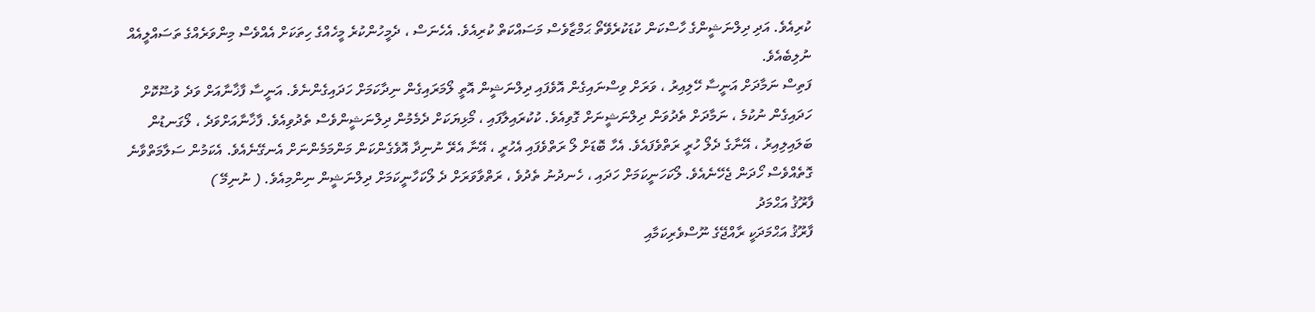ކުރިއެވެ. އަދި ދިލްނަޝީންގެ ހާސްކަން ކުޑަކުރެވޭތޯ ޙަމްޒާވެސް މަސައްކަތް ކުރިއެވެ. އެހެނަސް ، ދެމީހުންކުރެ މީހެއްގެ ހިތަކަށް އެއްވެސް މިންވަރެއްގެ ތަސައްލީއެއް ނުލިބެއެވެ.
ފަތިސް ނަމާދަށް އަނީސާ ހޭލިއިރު ، ވަރަށް ވިސްނައިގެން އޮވެފައި ދިލްނަޝީން އޮތީ ލޯމަރައިގެން ނިދާކަމަށް ހަދައިގެންނެވެ. އަނީސާ ފާޚާނާއަށް ވަދެ ވުޟޫކޮށް ހަދައިގެން ނުކުމެ ، ނަމާދަށް ތެދުވަން ދިލްނަޝީނަށް ގޮވިއެވެ. ކުކުރައިލާފައި ، މޯޅިޔަކަށް ދެމެމުން ދިލްނަޝީންވެސް ތެދުވިއެވެ. ފާޚާނާއަށްވަދެ ، ލޯގަނޑުން ބަލައިލިއިރު ، އޭނާގެ ދެލޯ ހުރީ ރަތްވެފައެވެ. އެހާ ބޮޑަށް ލޯ ރަތްވެފައި އެހުރީ ، އޭނާ އެރޭ ނުނިދާ އޮވެގެންކަން މަންމަމެންނަށް އެނގޭނެއެވެ. އެކަމުން ސަލާމަތްވާނެ ގޮތެއްވެސް ހޯދަން ޖެހޭނެއެވެ. ލޯކަހަނީކަމަށް ހަދައި ، ހެނދުނު ތެދުވެ ، ރަތްވާވަރަށް ދެ ލޯކަހާނީކަމަށް ދިލްނަޝީން ނިންމިއެވެ. ( ނުނިމޭ )
ފާރޫޤު އަޙްމަދު
ފާރޫޤު އަޙްމަދަކީ ރާއްޖޭގެ ނޫސްވެރިކަމާއި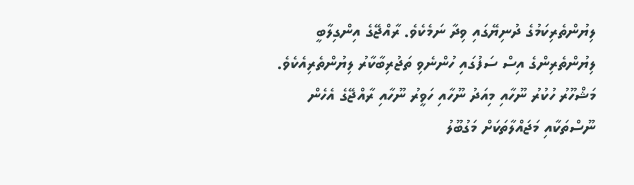ލިޔުންތެރިކަމުގެ ދުނިޔޭގައި ވިދާ ނަމެކެވެ. ރާއްޖޭގެ އިންގިލާބީ ލިޔުންތެރިންގެ އިސް ސަފުގައި ހުންނެވި ތަޖުރިބާކާރު ލިޔުންތެރިއެކެވެ. މަޝްހޫރު ހުކުރު ނޫހާއި މިއަދު ނޫހާއި ހަވީރު ނޫހާއި ރާއްޖޭގެ އެހެން ނޫސްތަކާއި މަޖައްލާތަކަށް މަގުބޫލު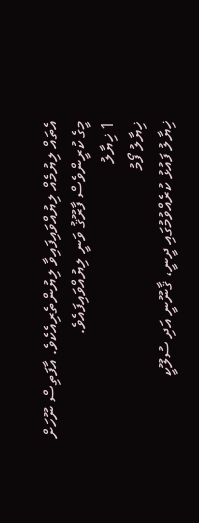އެތައް ލިޔުމެއް ލިޔުއްވައިފައިވާ ލިޔުންތެރިއެކެވެ. އާފަތިސް ނޫހަށް މީގެ ކުރީންވެސް ފާރޫޤު ވަނީ ލިޔުއްވައިފައެވެ.
1 ޚިޔާލު
ޚިޔާލު ފޯމު
ޚިޔާލު ފައުޅު ކުރެއްވުމުގައި ދީނީ، ޤާނޫނީ އަދި ސުލޫކީ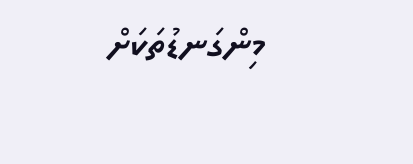މިންގަނޑުތަކަށް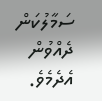ސަމާލުކަން ދެއްވުން އެދެމެވެ.